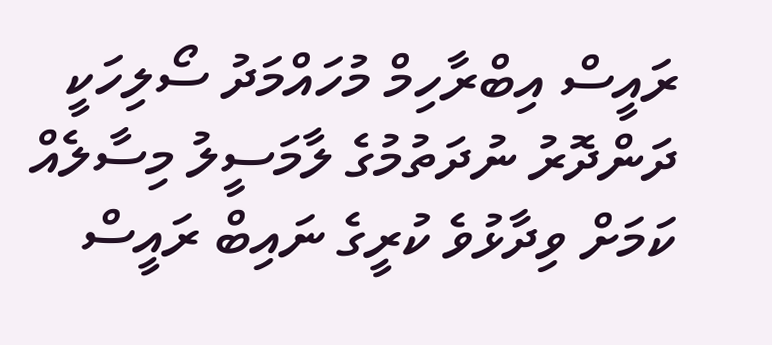ރައީސް އިބްރާހިމް މުހައްމަދު ސޯލިހަކީ ދަންދޮރު ނުދަތުމުގެ ލާމަސީލު މިސާލެއް ކަމަށް ވިދާޅުވެ ކުރީގެ ނައިބް ރައީސް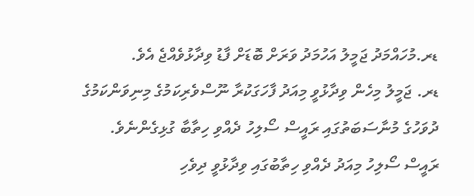ޑރ.މުހައްމަދު ޖަމީލު އަހުމަދު ވަރަށް ބޮޑަށް ފާޑު ވިދާޅުވެއްޖެ އެވެ.
ޑރ. ޖަމީލު މިހެން ވިދާޅުވީ މިއަދު ފާހަގަކުރާ ނޫސްވެރިކަމުގެ މިނިވަންކަމުގެ ދުވަހުގެ މުނާސަބަތުގައި ރައީސް ސޯލިހު ދެއްވި ހިތާބާ ގުޅިގެންނެވެ.
ރައީސް ސޯލިހު މިއަދު ދެއްވި ހިތާބުގައި ވިދާޅުވީ ދިވެހި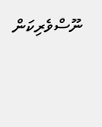ނޫސްވެރިކަން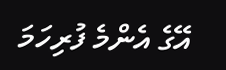އޭގެ އެންމެ ފުރިހަމަ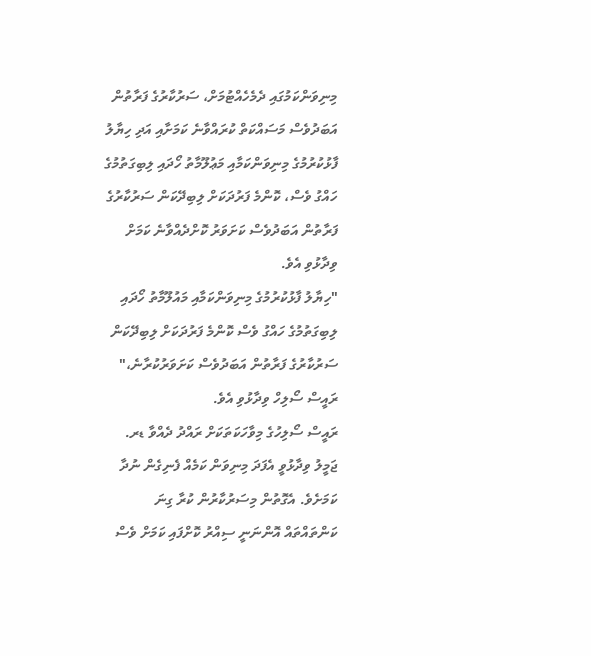މިނިވަންކަމުގައި ދެމެހެއްޓުމަށް، ސަރުކާރުގެ ފަރާތުން އަބަދުވެސް މަސައްކަތް ކުރައްވާނެ ކަމަށާއި އަދި ހިޔާލު ފާޅުކުރުމުގެ މިނިވަންކަމާއި މަޢުލޫމާތު ހޯދައި ލިބިގަތުމުގެ ހައްގު ވެސް، ކޮންމެ ފަރުދަކަށް ލިބިދޭކަން ސަރުކާރުގެ ފަރާތުން އަބަދުވެސް ކަށަވަރު ކޮށްދެއްވާނެ ކަމަށް ވިދާޅުވި އެވެ.
"ހިޔާލު ފާޅުކުރުމުގެ މިނިވަންކަމާއި މައުލޫމާތު ހޯދައި ލިބިގަތުމުގެ ހައްގު ވެސް ކޮންމެ ފަރުދަކަށް ލިބިދޭކަން ސަރުކާރުގެ ފަރާތުން އަބަދުވެސް ކަށަވަރުކުރާނެ،" ރައީސް ސޯލިހް ވިދާޅުވި އެވެ.
ރައީސް ސޯލިހުގެ މިވާހަކަތަކަށް ރައްދު ދެއްވާ ޑރ. ޖަމީލު ވިދާޅުވީ އެފަދަ މިނިވަން ކަމެއް ފެނިގެން ނުދާ ކަމަށެވެ. އެގޮތުން މިސަރުކާރުން ކުރާ ގިނަ ކަންތައްތައް އޮންނަނީ ސިއްރު ކޮށްފައި ކަމަށް ވެސް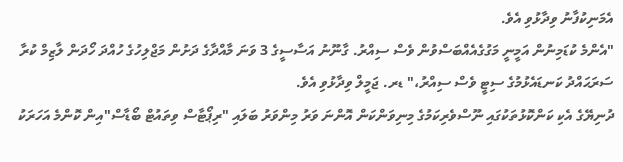އެމަނިކުފާނު ވިދާޅުވި އެވެ.
"އެންމެ ކުޑަމިނުން އަމީނީ މަގުގެއެއްބަސްވުން ވެސް ސިއްރު. ގާނޫނު އަސާސީގެ 3 ވަނަ މާއްދާގެ ދަށުން މަޖްލިހުގެ ހުއްދަ ހޯދަން ލާޒިމް ކުރާ ސަރަޙައްދު ކަނޑައެޅުމުގެ ސިޓީ ވެސް ސިއްރު،" ޑރ. ޖަމީލް ވިދާޅުވި އެވެ.
ދުނިޔޭގެ އެކި ކަންކޮޅުތަކުގައި ނޫސްވެރިކަމުގެ މިނިވަންކަން އޮންނަ ވަރު މިންވަރު ބަލައި "ރިޕޯޓާސް ވިތައުޓް ބޯޑާސް"އިން ކޮންމެ އަހަރަކު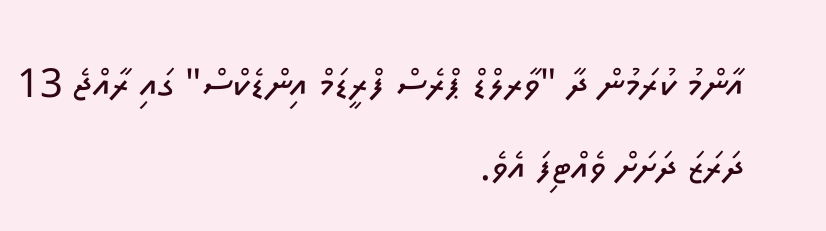އާންމު ކުރަމުން ދާ "ވާރލްޑް ޕްރެސް ފްރީޑަމް އިންޑެކްސް" ގައި ރާއްޖެ 13 ދަރަޒަ ދަށަށް ވެއްޓިފަ އެވެ.